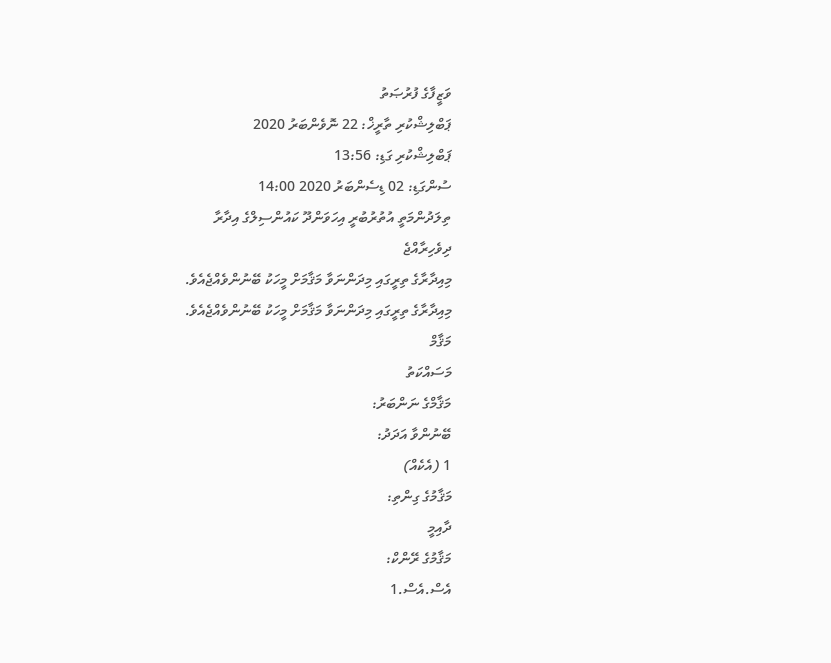ވަޒީފާގެ ފުރުޞަތު
ޕަބްލިޝްކުރި ތާރީޚް: 22 ނޮވެންބަރު 2020
ޕަބްލިޝްކުރި ގަޑި: 13:56
ސުންގަޑި: 02 ޑިސެންބަރު 2020 14:00
ތިލަދުންމަތީ އުތުރުބުރީ އިހަވަންދޫ ކައުންސިލްގެ އިދާރާ
ދިވެހިރާއްޖެ
މިއިދާރާގެ ތިރީގައި މިދަންނަވާ މަޤާމަށް މީހަކު ބޭނުންވެއްޖެއެވެ.
މިއިދާރާގެ ތިރީގައި މިދަންނަވާ މަޤާމަށް މީހަކު ބޭނުންވެއްޖެއެވެ.
މަޤާމް
މަސައްކަތު
މަޤާމްގެ ނަންބަރު:
ބޭނުންވާ އަދަދު:
1 (އެކެއް)
މަޤާމުގެ ގިންތި:
ދާއިމީ
މަޤާމުގެ ރޭންކް:
އެސް.އެސް.1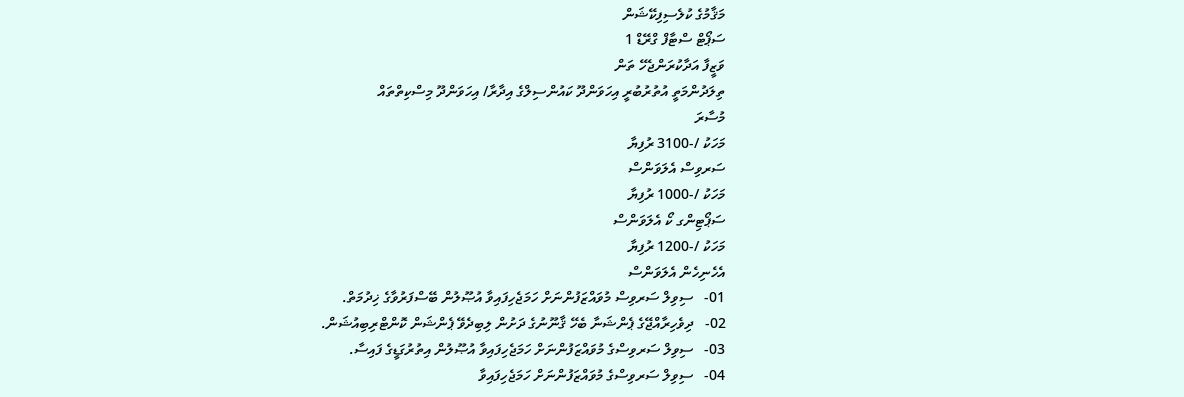މަޤާމުގެ ކުލެސިފިކޭޝަން
ސަޕޯޓް ސްޓާފް ގްރޭޑް 1
ވަޒީފާ އަދާކުރަންޖެހޭ ތަން
ތިލަދުންމަތީ އުތުރުބުރީ އިހަވަންދޫ ކައުންސިލްގެ އިދާރާ/ އިހަވަންދޫ މިސްކިތްތައް
މުސާރަ
މަހަކު /-3100 ރުފިޔާ
ސަރވިސް އެލަވަންސް
މަހަކު /-1000 ރުފިޔާ
ސަޕޯޓިންގ ކޯ އެލަވަންސް
މަހަކު /-1200 ރުފިޔާ
އެހެނިހެން އެލަވަންސް
01-   ސިވިލް ސަރވިސް މުވައްޒަފުންނަށް ހަމަޖެހިފައިވާ އުޞޫލުން ބޭސްފަރުވާގެ ޚިދުމަތް.
02-   ދިވެހިރާއްޖޭގެ ޕެންޝަނާ ބެހޭ ޤާނޫނުގެ ދަށުން ލިބިދެވޭ ޕެންޝަން ކޮންޓްރިބިއުޝަން.
03-   ސިވިލް ސަރވިސްގެ މުވައްޒަފުންނަށް ހަމަޖެހިފައިވާ އުޞޫލުން އިތުރުގަޑީގެ ފައިސާ.
04-   ސިވިލް ސަރވިސްގެ މުވައްޒަފުންނަށް ހަމަޖެހިފައިވާ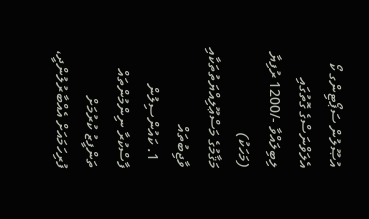އުޞޫލުން ސަޕޯޓިންގ ކޯ އެލަވްނަސްގެ ގޮތުގައި ލިބިލައްވާ -/1200 ރުފިޔާ (މަހަކު)
މަޤާމުގެ މަސްޢޫލިއްޔަތުތަކާއި ވާޖިބުތައް
  1. ކައުންސިލުން ފާސްކުރާ ނިންމުންތައް ތަންފީޒު ކުރުމަށް ފުރިހަމައަށް އެއްބާރުލުންދީ،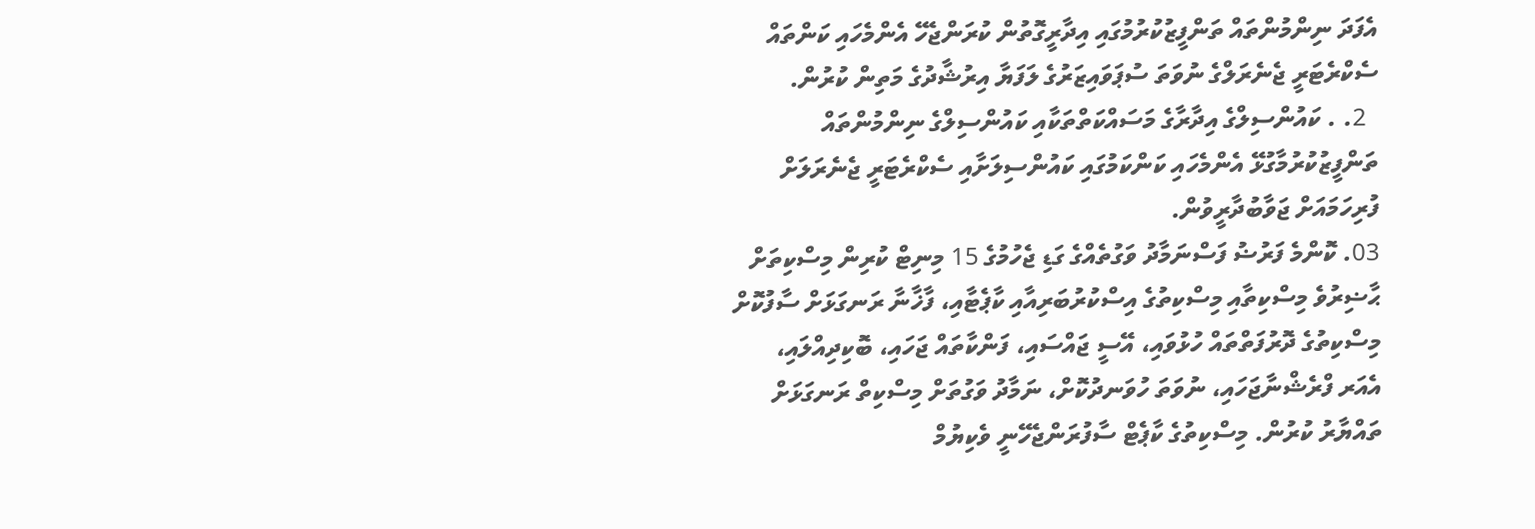އެފަދަ ނިންމުންތައް ތަންފީޒުކުރުމުގައި އިދާރީގޮތުން ކުރަންޖެހޭ އެންމެހައި ކަންތައް ސެކްރެޓަރީ ޖެނެރަލްގެ ނުވަތަ ސުޕަވައިޒަރުގެ ލަފަޔާ އިރުޝާދުގެ މަތިން ކުރުން.
  2. . ކައުންސިލްގެ އިދާރާގެ މަސައްކަތްތަކާއި ކައުންސިލްގެ ނިންމުންތައް ތަންފީޒުކުރުމާގުޅޭ އެންމެހައި ކަންކަމުގައި ކައުންސިލަށާއި ސެކްރެޓަރީ ޖެނެރަލަށް ފުރިހަމައަށް ޖަވާބުދާރީވުން.
03. ކޮންމެ ފަރުޟު ފަސްނަމާދު ވަގުތެއްގެ ގަޑި ޖެހުމުގެ 15 މިނިޓް ކުރިން މިސްކިތަށް ޙާޟިރުވެ މިސްކިތާއި މިސްކިތުގެ އިސްކުރުބަރިއާއި ކާޕެޓާއި، ފާޚާނާ ރަނގަޅަށް ސާފުކޮށް މިސްކިތުގެ ދޮރުފަތްތައް ހުޅުވައި، އޭސީ ޖައްސައި، ފަންކާތައް ޖަހައި، ބޮކިދިއްލައި، އެއަރ ފްރެޝްނާޖަހައި، ނުވަތަ ހުވަނދުކޮށް، ނަމާދު ވަގުތަށް މިސްކިތް ރަނގަޅަށް ތައްޔާރު ކުރުން. މިސްކިތުގެ ކާޕެޓް ސާފުރަންޖެހޭނީ ވެކިޔުމް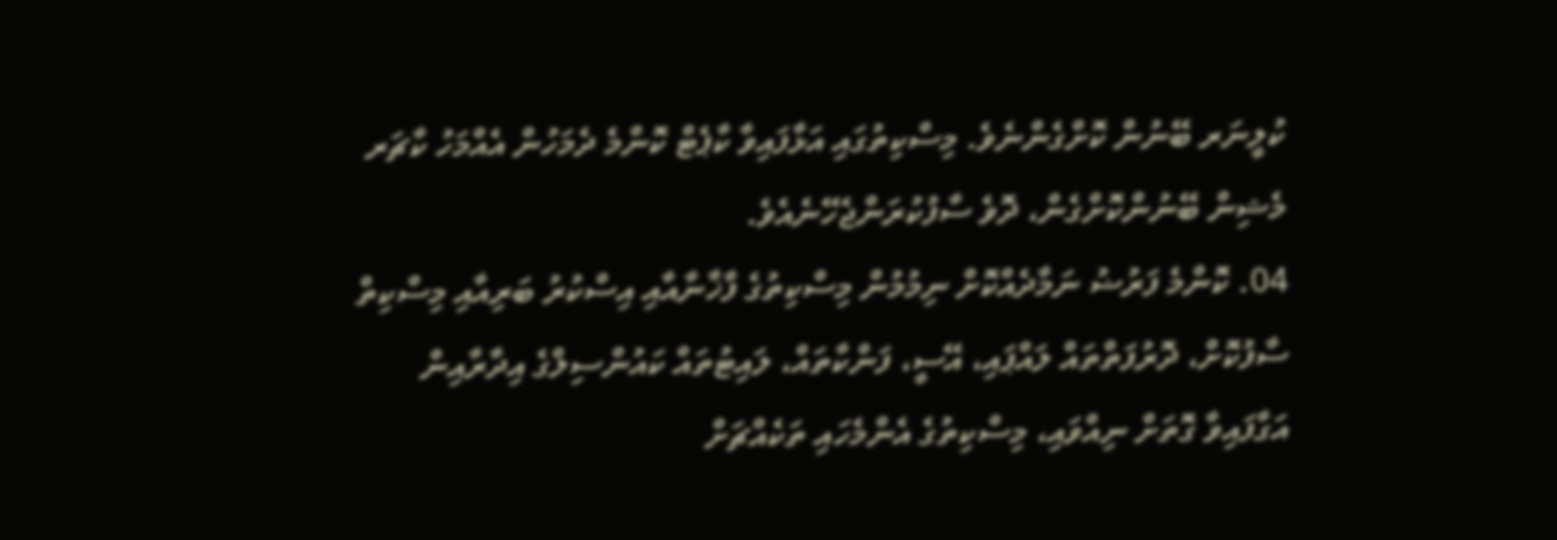ކުލީނަރ ބޭނުން ކޮށްގެންނެވެ. މިސްކިތުގައި އަޅާފައިވާ ކާޕެޓް ކޮންމެ ދެމަހުން އެއްމަހު ކާޗަރ މެޝިން ބޭނުންކޮށްގެން، ދޮވެ ސާފުކުރަންޖެހޭނެއެވެ.
04. ކޮންމެ ފަރުޟު ނަމާދެއްކޮށް ނިމުމުން މިސްކިތުގެ ފާޚާނާއާއި އިސްކުރު ބަރިއާއި މިސްކިތް ސާފުކޮށް، ދޮރުފަތްތައް ލައްޕައި، އޭސީ، ފަންކާތައް، ލައިޓުތައް ކައުންސިލްގެ އިދާރާއިން އަގާފައިވާ ގޮތަށް ނިއްވައި، މިސްކިތުގެ އެންމެހައި ތަކެއްޗަށް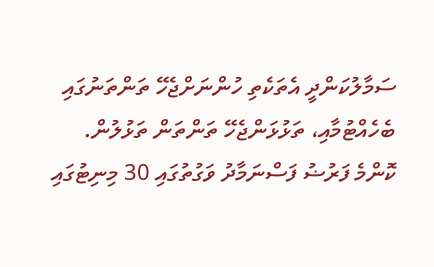ސަމާލުކަންދީ އެތަކެތި ހުންނަށްޖެހޭ ތަންތަނުގައި ބެހެއްޓުމާއި، ތަޅުޅަންޖެހޭ ތަންތަން ތަޅުލުން. ކޮންމެ ފަރުޟު ފަސްނަމާދު ވަގުތުގައި 30 މިނިޓުގައި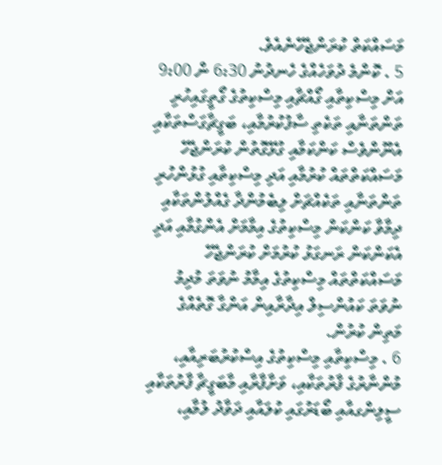މަސައްކަތް ކުރަންޖެހޭނެއެވެ.
5 . ކޮންމެ ދުވަހެއްގެ ހެނދުނު 6:30 ން 9:00 އަށް މިސްކިތާއި ގޯއްޗާއި މިސްކިތުގެ ގޯތީގައިހުރި ތަންތަނާއި ތަކެތި ސާފުކުރުމާއި، ބަގީޗާގަސްތަކާއި އެނޫންވެސް ކަންކަމާއި ގުޅޭގޮތުން ކުރަންޖެހޭ މަސައްކަތްތައް ކުރުމާއި އަދި މިސްކިތާއި ގުޅުންހުރި ތަންތަނާއި ތަކެއްޗަށް ލިބެމުންދާ ގެއްލުންތަކާއި ދިމާވާ ކަންކަން މިސްކިތުގެ އިމާމަށް އެންގުމާއި އަދި އެކަންކަން ރަނގަޅު ކުރުމަށް ކުރަންޖެހޭ މަސައްކަތްތައް މިސްކިތުގެ އިމާމު ނުވަތަ މުދިމު ނުވަތަ ކައުންސިލް އިދާރާއިން އަންގާ ގޮތެއްގެ މަތިން ކުރުން.
6 . މިސްކިތާއި މިސްކިތުގެ އިސްކުރުބަރިއާއި، މުންނާރުގެ ފާރުތަކާއި، ވަށާފާރާއި މާބަގީޗާ ފާރުތަކާއި ސީލިންގއާއި ބޯޑަރުގައި ކުލައާއި ދަވާދު ލުމާއި،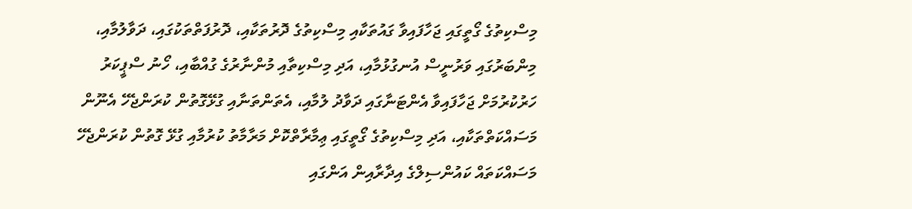މިސްކިތުގެ ގޯތީގައި ޖަހާފައިވާ ގައުތަކާއި މިސްކިތުގެ ދޮރުތަކާއި، ދޮރުފަތްތަކުގައި، ދަވާލުމާއި، މިންބަރުގައި ވަރުނީސް އުނގުޅުމާއި، އަދި މިސްކިތާއި މުންނާރުގެ ގުއްބާއި، ހޯނު ސްޕީކަރު ހަރުކުރުމަށް ޖަހާފައިވާ އެންޓަނާގައި ދަވާދު ލުމާއި، އެތަންތަނާއި ގުޅޭގޮތުން ކުރަންޖެހޭ އެނޫން މަސައްކަތްތަކާއި، އަދި މިސްކިތުގެ ގޯތީގައި ޢިމާރާތްކޮށް މަރާމާތު ކުރުމާއި ގުޅޭ ގޮތުން ކުރަންޖެހޭ މަސައްކަތައް ކައުންސިލްގެ އިދާރާއިން އަންގައި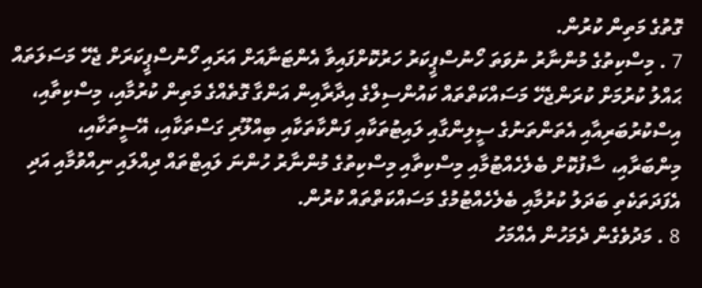ގޮތުގެ މަތިން ކުރުން.
7 . މިސްކިތުގެ މުންނާރު ނުވަތަ ހޯނުސްޕީކަރު ހަރުކޮށްފައިވާ އެންޓަނާއަށް އަރައި ހޯނުސްޕީކަރަށް ޖެހޭ މަސަލަތައް ޙައްލު ކުރުމަށް ކުރަންޖެހޭ މަސައްކަތްތައް ކައުންސިލްގެ އިދާރާއިން އަންގާ ގޮތެއްގެ މަތިން ކުރުމާއި، މިސްކިތާއި، އިސްކުރުބަރިއާއި އެތަންތަނުގެ ސީލިންގާއި ލައިޓުތަކާއި ފަންކާތަކާއި ބިއްލޫރި ގަސްތަކާއި، އޭސީތަކާއި، މިންބަރާއި، ސާފުކޮށް ބެލެހެއްޓުމާއި މިސްކިތާއި މިސްކިތުގެ މުންނާރު ހުންނަ ލައިޓްތައް ދިއްލައި ނިއްވުމާއި އަދި އެފަދަތަކެތި ބަދަލު ކުރުމާއި ބެލެހެއްޓުމުގެ މަސައްކަތްތައް ކުރުން.
8 . މަދުވެގެން ދެމަހުން އެއްމަހު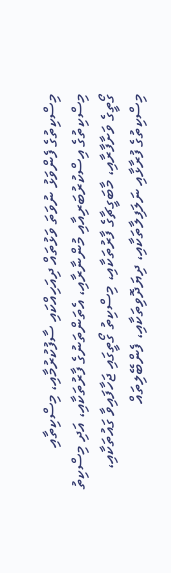މިސްކިތުގެ ފެންވަޅު ނުވަތަ ވަޅުތައް ދިއަހިއްކައި ސާފުކުރުމާއި، މިސްކިތާއި މިސްކިތުގެ އިސްކުރުބަރިއާއި މުންނާރާއި، އެތަންތަނުގެ ފާރުތަކާއި، އަދި މިސްކިތު ގޯތީގެ ވަށާފާރާއި، މާބަގީޗާގެ ފާރުތަކާއި، މިސްކިތު ގޯތީގައި ޖަހާފައިވާ ގައުތަކާއި، މިސްކިތުގެ ފުރާޅާއި ނަލަފިލާތަކާއި، ދިޔަދޮވިތަކާއި، ފެންބޭލިތައް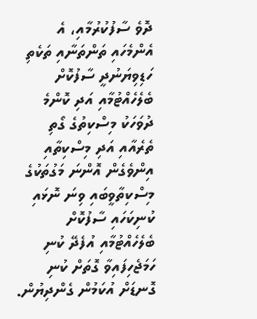ދޮވެ ސާފުކުރުމާއި، އެ އެންމެހައި ތަންތަނާއި ތަކެތި ހަޑިވިޔަނުދީ ސާފުކޮށް ބެލެހެއްޓުމާއި އަދި ކޮންމެ ދުވަހަކު މިސްކިތުގެ ގޯތި ތެރެއާއި އަދި މިސްކިތާއި އިންވެގެން އޮންނަ މަގުތަކުގެ މިސްކިތާވީބައި ވިނަ ނޮޅައި ކުނިކަހައި ސާފުކޮށް ބެލެހެއްޓުމާއި އުފެދޭ ކުނި ހަމަޖެހިފައިވާ ގޮތަށް ކުނި ގޮނޑަށް އުކަމުން ގެންދިޔުން.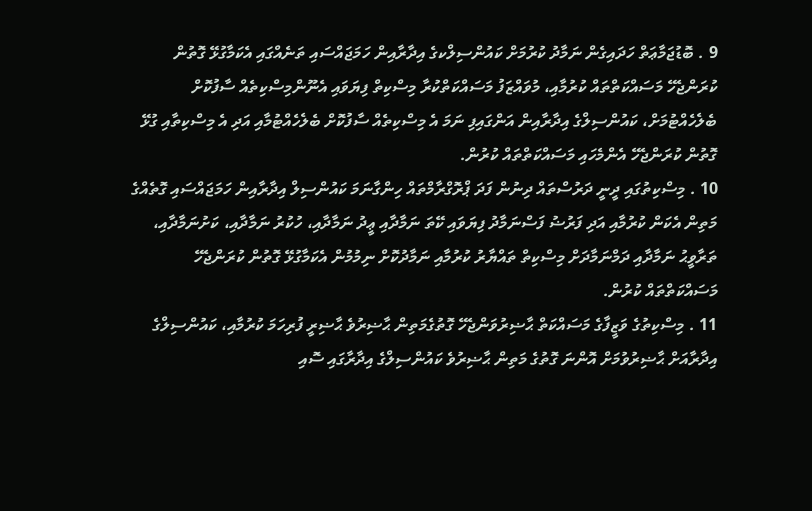9 . ބޮޑުޖަމާޢަތް ހަދައިގެން ނަމާދު ކުރުމަށް ކައުންސިލްކގެ އިދާރާއިން ހަމަޖައްސައި ތަނެއްގައި އެކަމާގުޅޭ ގޮތުން ކުރަންޖެހޭ މަސައްކަތްތައް ކުރުމާއި، މުވައްޒަފު މަސައްކަތްކުރާ މިސްކިތް ފިޔަވައި އެނޫންމިސްކިތެއް ސާފުކޮށް ބެލެހެއްޓުމަށް، ކައުންސިލްގެ އިދާރާއިން އަންގައިފި ނަމަ އެ މިސްކިތެއް ސާފުކޮށް ބެލެހެއްޓުމާއި އަދި އެ މިސްކިތާއި ގުޅޭ ގޮތުން ކުރަންޖެހޭ އެންމެހައި މަސައްކަތްތައް ކުރުން.
10 . މިސްކިތުގައި ދީނީ ދަރުސްތައް ދިނުން ފަދަ ޕްރޮގްރާމްތައް ހިންގާނަމަ ކައުންސިލް އިދާރާއިން ހަމަޖައްސައި ގޮތެއްގެ މަތިން އެކަން ކުރުމާއި އަދި ފަރުޟު ފަސްނަމާދު ފިޔަވައި ކޭތަ ނަމާދާއި ޢީދު ނަމާދާއި، ހުކުރު ނަމާދާއި، ކަށުނަމާދާއި، ތަރާވީޙު ނަމާދާއި ދަމްނަމާދަށް މިސްކިތް ތައްޔާރު ކުރުމާއި ނަމާދުކޮށް ނިމުމުން އެކަމާގުޅޭ ގޮތުން ކުރަންޖެހޭ މަސައްކަތްތައް ކުރުން.
11 . މިސްކިތުގެ ވަޒީފާގެ މަސައްކަތް ޙާޟިރުވަންޖެހޭ ގޮތުގެމަތިން ޙާޟިރުވެ ޙާޟިރީ ފުރިހަމަ ކުރުމާއި، ކައުންސިލްގެ އިދާރާއަށް ޙާޟިރުވުމަށް އޮންނަ ގޮތުގެ މަތިން ޙާޟިރުވެ ކައުންސިލްގެ އިދާރާގައި ސޮއި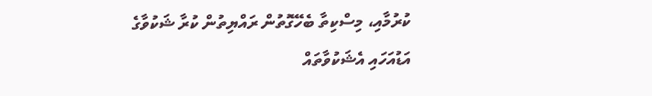ކުރުމާއި، މިސްކިތާ ބެހޭގޮތުން ރައްޔިތުން ކުރާ ޝަކުވާގެ އަޑުއަހައި އެޝަކުވާތައް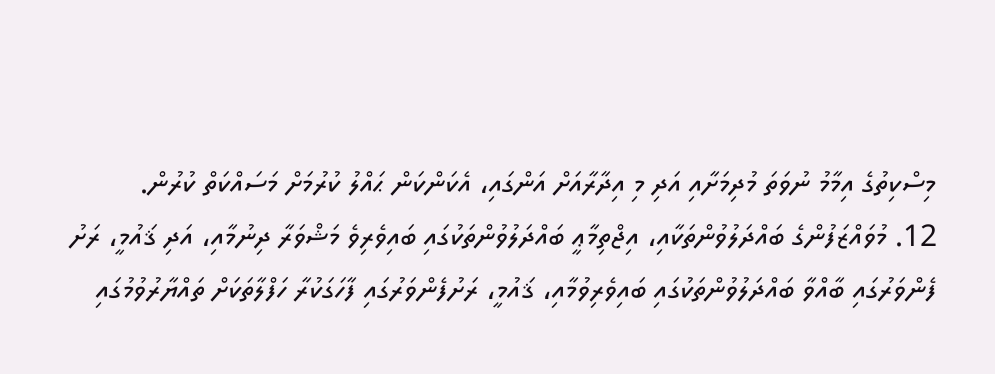މިސްކިތުގެ އިމާމު ނުވަތަ މުދިމަށާއި އަދި މި އިދާރާއަށް އަންގައި، އެކަންކަން ޙައްލު ކުރުމަށް މަސައްކަތް ކުރުން.
12. މުވައްޒަފުންގެ ބައްދަލުވުންތަކާއި، އިޖްތިމާޢީ ބައްދަލުވުންތަކުގައި ބައިވެރިވެ މަޝްވަރާ ދިނުމާއި، އަދި ޤައުމީ، ރަށު ފެންވަރުގައި ބާއްވާ ބައްދަލުވުންތަކުގައި ބައިވެރިވުމާއި، ޤައުމީ، ރަށުފެންވަރުގައި ފާހަގަކުރާ ހަފްލާތަކަށް ތައްޔާރުވުމުގައި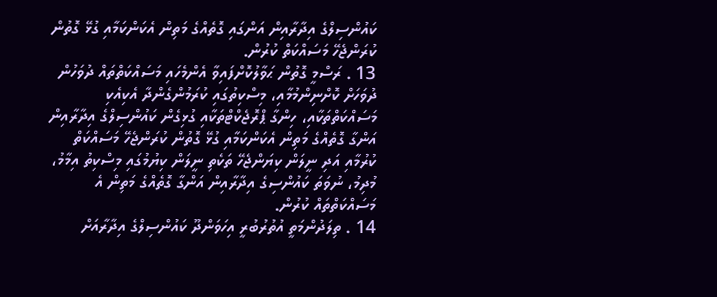ކައުންސިލްގެ އިދާރާއިން އަންގައި ގޮތެއްގެ މަތިން އެކަންކަމާއި ގުޅޭ ގޮތުން ކުރަންޖެހޭ މަސައްކަތް ކުރުން.
13 . ރަސްމީ ގޮތުން ޙަވާލުކޮށްފައިވާ އެންމެހައި މަސައްކަތްތައް ދުވަހުން ދުވަހަށް ކޮށްނިންމުމާއި، މިސްކިތުގައި ކުރަމުންގެންދާ އެކިއެކި މަސައްކަތްތަކާއި، ހިންގާ ޕްރޮޖެކްޓްތަކާއި ގުޅިގެން ކައުންސިލްގެ އިދާރާއިން އަންގާ ގޮތެއްގެ މަތިން އެކަންކަމާއި ގުޅޭ ގޮތުން ކުރަންޖެހޭ މަސައްކަތް ކުރުމާއި އަދި ނީލަން ކިޔަންޖެހޭ ތަކެތި ނީލަން ކިޔުމުގައި މިސްކިތު އިމާމު، މުދިމު، ނުވަތަ ކައުންސިގެ އިދާރާއިން އަންގާ ގޮތެއްގެ މަތިން އެ މަސައްކަތްތައް ކުރުން.
14 . ތިލަދުންމަތީ އުތުރުބުރީ އިހަވަންދޫ ކައުންސިލްގެ އިދާރާއަށް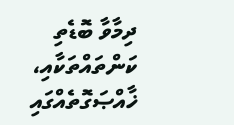ދިމާވާ ބޮޑެތި ކަންތައްތަކާއި، ޚާއްޞަގޮތެއްގައި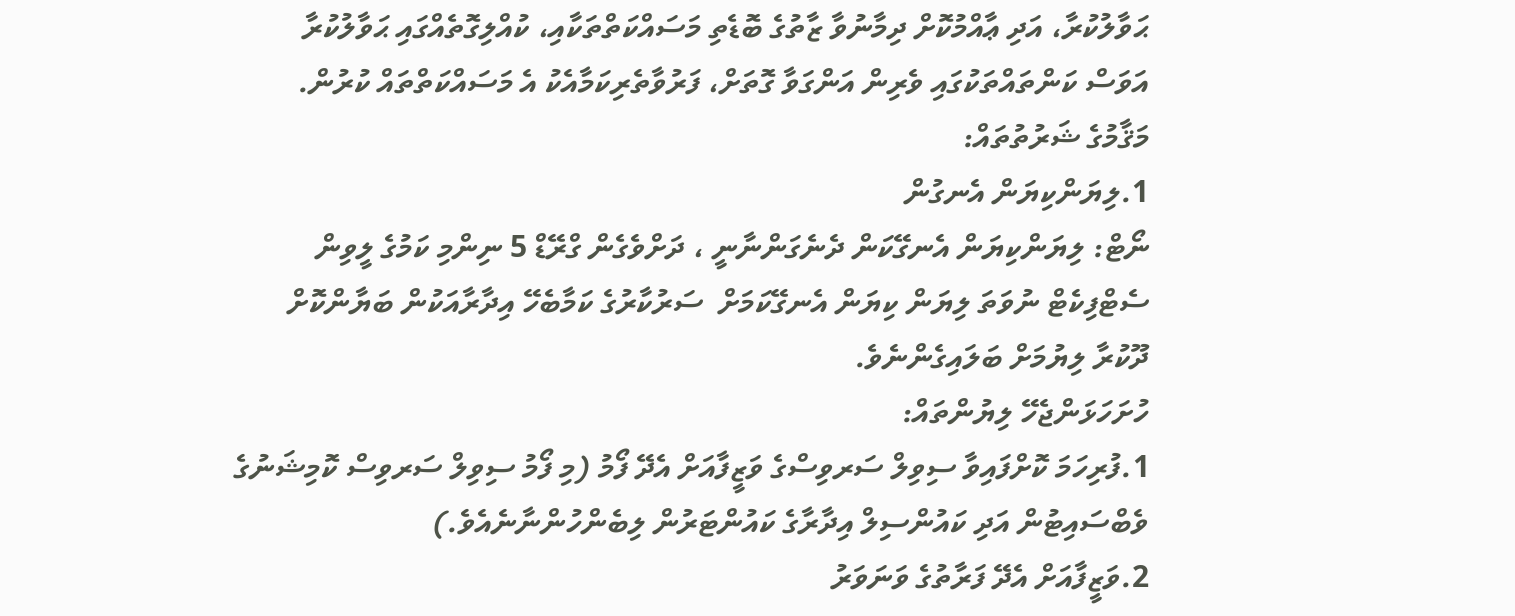ޙަވާލުކުރާ، އަދި ޢާއްމުކޮށް ދިމާނުވާ ޒާތުގެ ބޮޑެތި މަސައްކަތްތަކާއި، ކުއްލިގޮތެއްގައި ޙަވާލުކުރާ އަވަސް ކަންތައްތަކުގައި ވެރިން އަންގަވާ ގޮތަށް، ފަރުވާތެރިކަމާއެކު އެ މަސައްކަތްތައް ކުރުން.
މަޤާމުގެ ޝަރުތުތައް:
1.ލިޔަންކިޔަން އެނގުން
ނޯޓް: ލިޔަންކިޔަން އެނގޭކަން ދެނެގަންނާނީ ، ދަށްވެގެން ގްރޭޑް 5 ނިންމި ކަމުގެ ލީވިން ސެޓްފިކެޓް ނުވަތަ ލިޔަން ކިޔަން އެނގޭކަމަށް  ސަރުކާރުގެ ކަމާބެހޭ އިދާރާއަކުން ބަޔާންކޮށް ދޫކުރާ ލިޔުމަށް ބަލައިގެންނެވެ.
ހުށަހަޅަންޖެހޭ ލިޔުންތައް:
1.ފުރިހަމަ ކޮށްފައިވާ ސިވިލް ސަރވިސްގެ ވަޒީފާއަށް އެދޭ ފޯމު (މި ފޯމު ސިވިލް ސަރވިސް ކޮމިޝަނުގެ ވެބްސައިޓުން އަދި ކައުންސިލް އިދާރާގެ ކައުންޓަރުން ލިބެންހުންނާނެއެވެ.)
2.ވަޒީފާއަށް އެދޭ ފަރާތުގެ ވަނަވަރު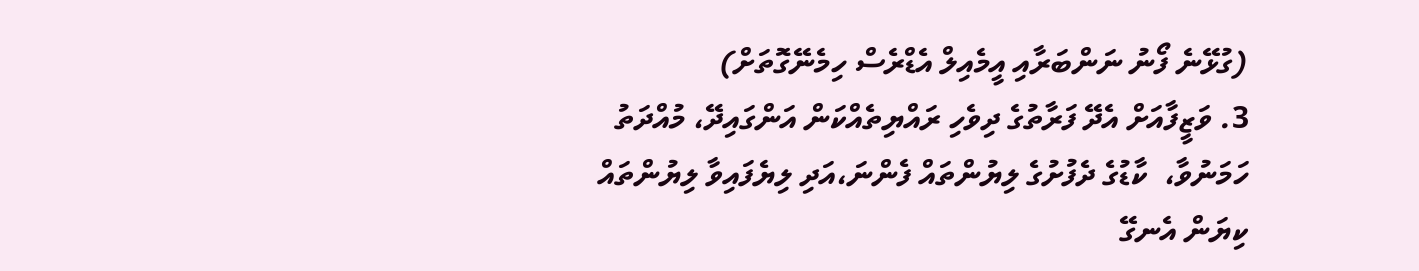(ގުޅޭނެ ފޯނު ނަންބަރާއި އީމެއިލް އެޑްރެސް ހިމެނޭގޮތަށް)
3. ވަޒީފާއަށް އެދޭ ފަރާތުގެ ދިވެހި ރައްޔިތެއްކަން އަންގައިދޭ، މުއްދަތު ހަމަނުވާ،  ކާޑުގެ ދެފުށުގެ ލިޔުންތައް ފެންނަ،އަދި ލިޔެފައިވާ ލިޔުންތައް ކިޔަން އެނގޭ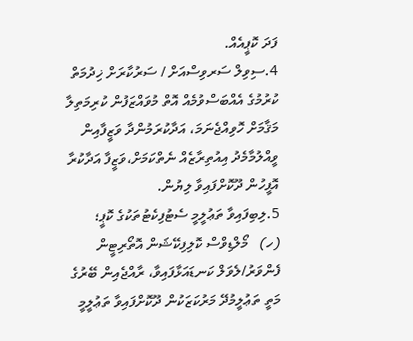ފަދަ ކޮޕީއެއް.
4.ސިވިލް ސަރވިސްއަށް / ސަރުކާރަށް ޚިދުމަތް ކުރުމުގެ އެއްބަސްވުމެއް އޮތް މުވައްޒަފުން ކުރިމަތިލާ މަޤާމަށް ހޮވިއްޖެނަމަ، އަދާކުރަމުންދާ ވަޒީފާއިން ވީއްލުމާމެދު އިއުތިރާޒެއް ނެތްކަމަށް،ވަޒީފާ އަދާކުރާ އޮފީހުން ދޫކޮށްފައިވާ ލިޔުން.
5.ލިބިފައިވާ ތަޢުލީމީ ސެޓުފިކެޓުތަކުގެ ކޮޕީ؛
(ހ)   މޯލްޑިވްސް ކޮލިފިކޭޝަން އޮތޯރިޓީން ފެންވަރު/ލެވަލް ކަނޑައަޅާފައިވާ، ރާއްޖެއިން ބޭރުގެ މަތީ ތަޢުލީމުދޭ މަރުކަޒަކުން ދޫކޮށްފައިވާ ތަޢުލީމީ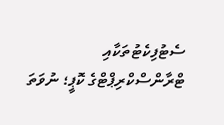ސެޓުފިކެޓުތަކާއި ޓްރާންސްކްރިޕްޓްގެ ކޮޕީ؛ ނުވަތަ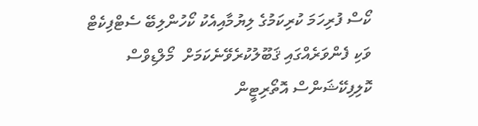ކޯސް ފުރިހަމަ ކުރިކަމުގެ ލިޔުމާއިއެކު ކޯހުންލިބޭ ސެޓްފިކެޓް ވަކި ފެންވަރެއްގައި ޤަބޫލުކުރެވޭނެކަމަށް  މޯލްޑިވްސް ކޮލިފިކޭޝަންސް އޮތޯރިޓީން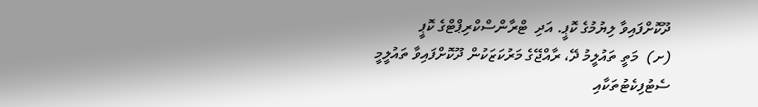ދޫކޮށްފައިވާ ލިޔުމުގެ ކޮޕީ. އަދި  ޓްރާންސްކްރިޕްޓްގެ ކޮޕީ
(ށ)  މަތީ ތައުލީމު ދޭ، ރާއްޖޭގެ މަރުކަޒަކުން ދޫކޮށްފައިވާ ތައުލީމީ ސެޓުފިކެޓުތަކާއި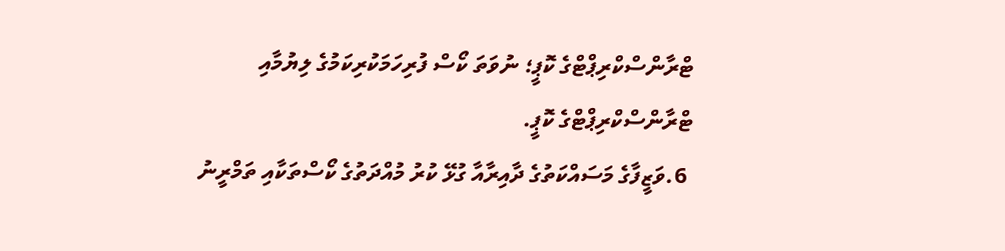ޓްރާންސްކްރިޕްޓްގެ ކޮޕީ؛ ނުވަތަ ކޯސް ފުރިހަމަކުރިކަމުގެ ލިޔުމާއި ޓްރާންސްކްރިޕްޓްގެ ކޮޕީ.
 6.ވަޒީފާގެ މަސައްކަތުގެ ދާއިރާއާ ގުޅޭ ކުރު މުއްދަތުގެ ކޯސްތަކާއި ތަމްރީނު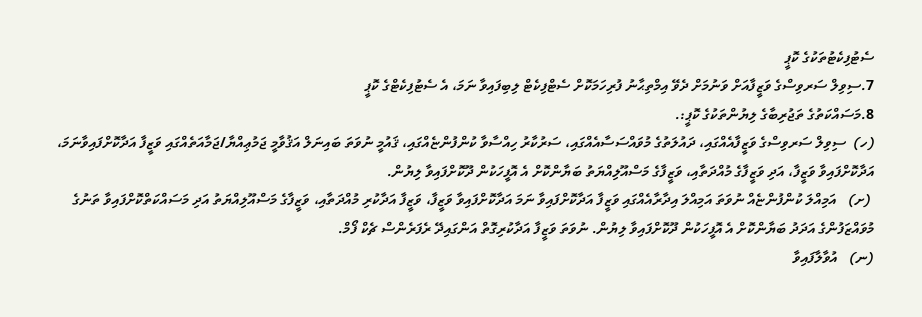ސެޓުފިކެޓުތަކުގެ ކޮޕީ
7.ސިވިލް ސަރވިސްގެ ވަޒީފާއަށް ވަނުމަށް ދެވޭ އިމްތިޙާނު ފުރިހަމަކޮށް ސެޓްފިކެޓް ލިބިފައިވާ ނަމަ، އެ ސެޓުފިކެޓްގެ ކޮޕީ
8.މަސައްކަތުގެ ތަޖުރިބާގެ ލިޔުންތަކުގެ ކޮޕީ:.
(ހ)  ސިވިލް ސަރވިސްގެ ވަޒީފާއެއްގައި، ދައުލަތުގެ މުވައްސަސާއެއްގައި، ސަރުކާރު ހިއްސާވާ ކުންފުންޏެއްގައި، ޤައުމީ ނުވަތަ ބައިނަލް އަޤުވާމީ ޖަމުޢިއްޔާ/ޖަމާއަތެއްގައި ވަޒީފާ އަދާކޮށްފައިވާނަމަ، އަދާކޮށްފައިވާ ވަޒީފާ، އަދި ވަޒީފާގެ މުއްދަތާއި، ވަޒީފާގެ މަސްއޫލިއްޔަތު ބަޔާންކޮށް އެ އޮފީހަކުން ދޫކޮށްފައިވާ ލިޔުން.
 (ށ)   އަމިއްލަ ކުންފުންޏެއް ނުވަތަ އަމިއްލަ އިދާރާއެއްގައި ވަޒީފާ އަދާކޮށްފައިވާ ނަމަ އަދާކޮށްފައިވާ ވަޒީފާ، ވަޒީފާ އަދާކުރި މުއްދަތާއި، ވަޒީފާގެ މަސްއޫލިއްޔަތު އަދި މަސައްކަތްކޮށްފައިވާ ތަނުގެ މުވައްޒަފުންގެ އަދަދު ބަޔާންކޮށް އެ އޮފީހަކުން ދޫކޮށްފައިވާ ލިޔުން. ނުވަތަ ވަޒީފާ އަދާކުރިގޮތް އަންގައިދޭ ރެފަރެންސް ޗެކް ފޯމް.
(ނ)   އުވާލާފައިވާ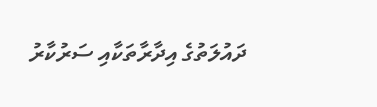ދައުލަތުގެ އިދާރާތަކާއި ސަރުކާރު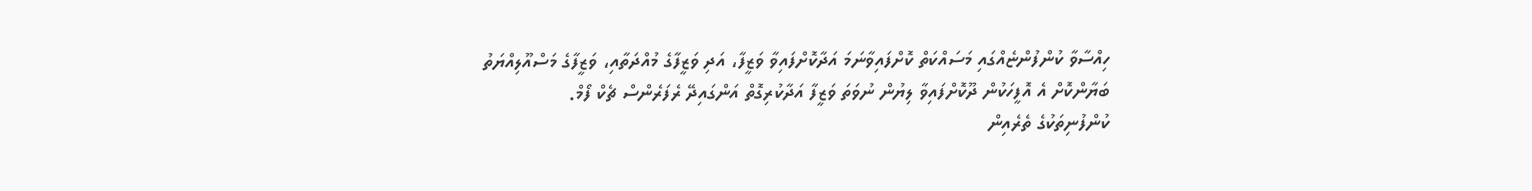ހިއްސާވާ ކުންފުންޏެއްގައި މަސައްކަތް ކޮށްފައިވާނަމަ އަދާކޮށްފައިވާ ވަޒީފާ، އަދި ވަޒީފާގެ މުއްދަތާއި، ވަޒީފާގެ މަސްއޫލިއްޔަތު ބަޔާންކޮށް އެ އޮފީހަކުން ދޫކޮށްފައިވާ ލިޔުން ނުވަތަ ވަޒީފާ އަދާކުރިގޮތް އަންގައިދޭ ރެފަރެންސް ޗެކް ފޯމް.
ކުންފުނިތަކުގެ ތެރެއިން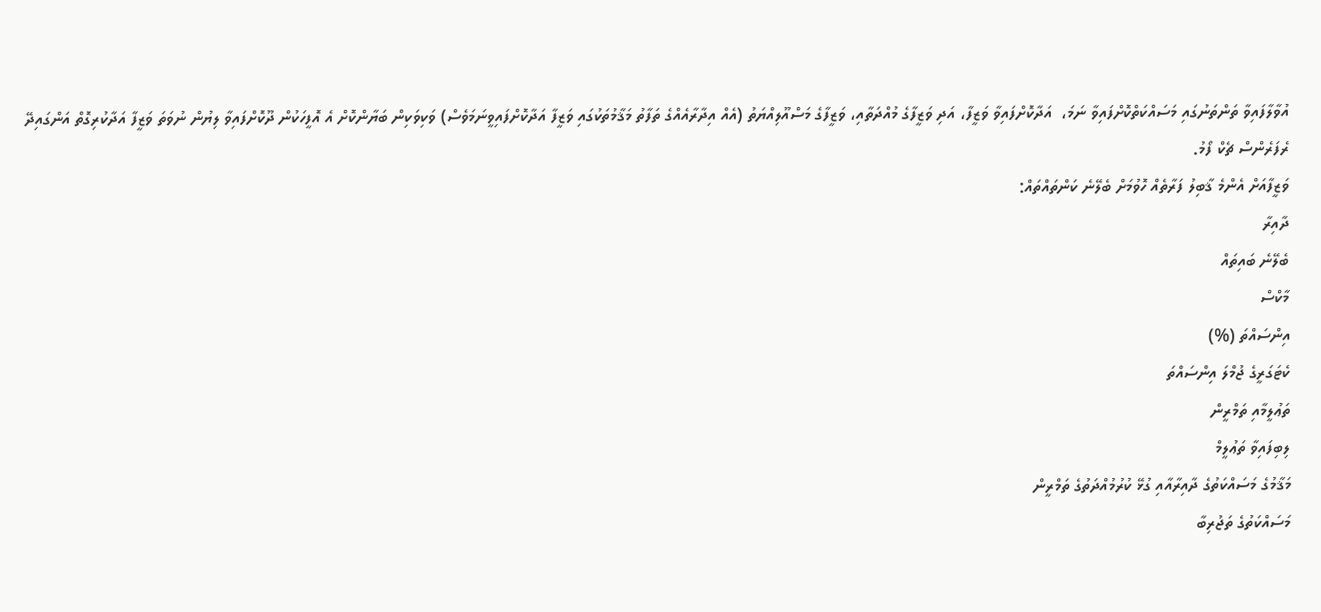އުވާލާފައިވާ ތަންތަނުގައި މަސައްކަތްކޮށްފައިވާ ނަމަ،  އަދާކޮށްފައިވާ ވަޒީފާ، އަދި ވަޒީފާގެ މުއްދަތާއި، ވަޒީފާގެ މަސްއޫލިއްޔަތު (އެއް އިދާރާއެއްގެ ތަފާތު މަޤާމުތަކުގައި ވަޒީފާ އަދާކޮށްފައިވީނަމަވެސް) ވަކިވަކިން ބަޔާންކޮށް އެ އޮފީހަކުން ދޫކޮށްފައިވާ ލިޔުން ނުވަތަ ވަޒީފާ އަދާކުރިގޮތް އަންގައިދޭ ރެފަރެންސް ޗެކް ފޯމު.
ވަޒީފާއަށް އެންމެ ޤާބިލު ފަރާތެއް ހޮވުމަށް ބެލޭނެ ކަންތައްތައް:
ދާއިރާ
ބެލޭނެ ބައިތައް
މާކްސް
އިންސައްތަ (%)
ކެޓަގަރީގެ ޖުމްލަ އިންސައްތަ
ތަޢުލީމާއި ތަމްރީން
ލިބިފައިވާ ތަޢުލީމް
މަޤާމުގެ މަސައްކަތުގެ ދާއިރާއާއި ގުޅޭ ކުރުމުއްދަތުގެ ތަމްރީން
މަސައްކަތުގެ ތަޖުރިބާ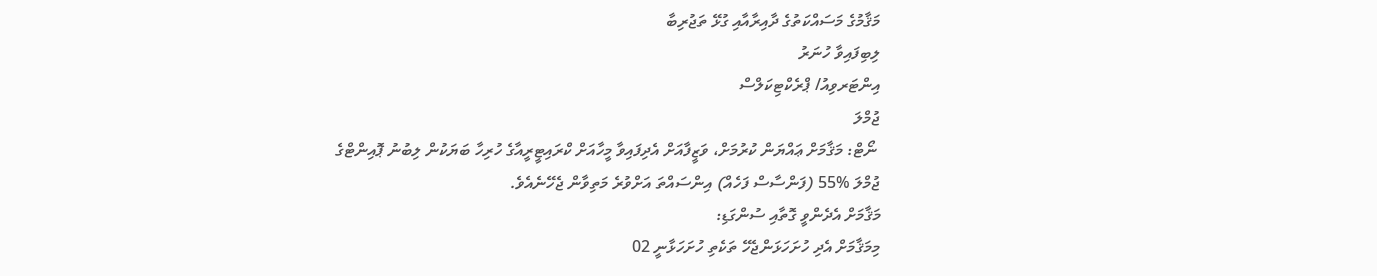މަޤާމުގެ މަސައްކަތުގެ ދާއިރާއާއި ގުޅޭ ތަޖުރިބާ
ލިބިފައިވާ ހުނަރު
އިންޓަރވިއު/ ޕްރެކްޓިކަލްސް
ޖުމްލަ
 ނޯޓް: މަޤާމަށް ޢައްޔަން ކުރުމަށް، ވަޒީފާއަށް އެދިފައިވާ މީހާއަށް ކްރައިޓީރީއާގެ ހުރިހާ ބަޔަކުން ލިބުނު ޕޮއިންޓްގެ ޖުމްލަ %55 (ފަންސާސް ފަހެއް) އިންސައްތަ އަށްވުރެ މަތިވާން ޖެހޭނެއެވެ.
މަޤާމަށް އެދެންވީ ގޮތާއި ސުންގަޑި:
މިމަޤާމަށް އެދި ހުށަހަޅަންޖެހޭ ތަކެތި ހުށަހަޅާނީ 02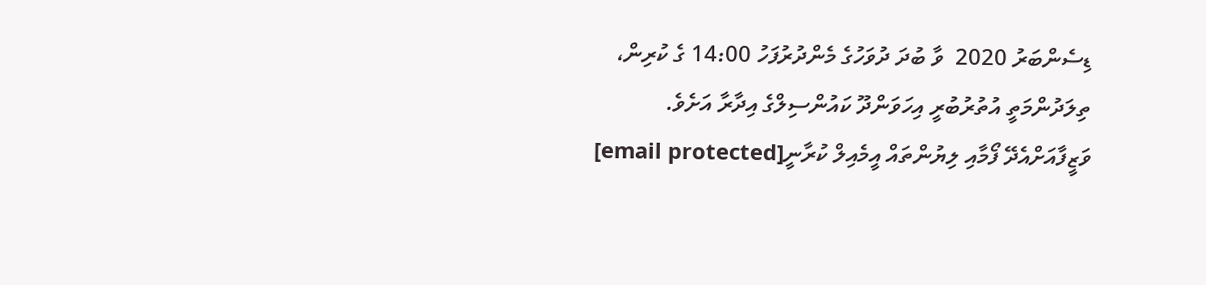ޑިސެންބަރު 2020  ވާ ބުދަ ދުވަހުގެ މެންދުރުފަހު 14:00 ގެ ކުރިން، ތިލަދުންމަތީ އުތުރުބުރީ އިހަވަންދޫ ކައުންސިލްގެ އިދާރާ އަށެވެ.
ވަޒީފާއަށްއެދޭ ފޯމާއި ލިޔުންތައް އީމެއިލް ކުރާނީ[email protected]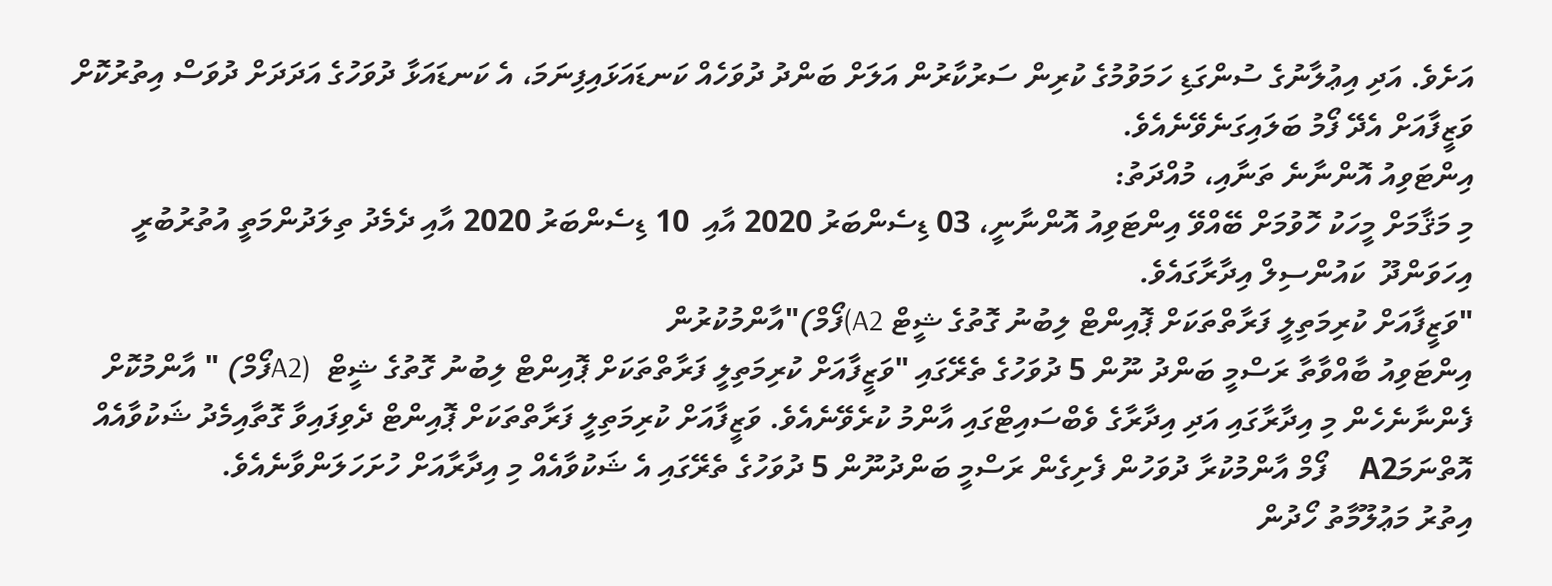އަށެވެ. އަދި އިޢުލާނުގެ ސުންގަޑި ހަމަވުމުގެ ކުރިން ސަރުކާރުން އަލަށް ބަންދު ދުވަހެއް ކަނޑައަޅައިފިނަމަ، އެ ކަނޑައަޅާ ދުވަހުގެ އަދަދަށް ދުވަސް އިތުރުކޮށް ވަޒީފާއަށް އެދޭ ފޯމު ބަލައިގަނެވޭނެއެވެ.
އިންޓަވިއު އޮންނާނެ ތަނާއި، މުއްދަތު:
މި މަޤާމަށް މީހަކު ހޮވުމަށް ބޭއްވޭ އިންޓަވިއު އޮންނާނީ، 03 ޑިސެންބަރު 2020 އާއި  10 ޑިސެންބަރު 2020 އާއި ދެމެދު ތިލަދުންމަތީ އުތުރުބުރީ އިހަވަންދޫ  ކައުންސިލް އިދާރާގައެވެ.
"ވަޒީފާއަށް ކުރިމަތިލީ ފަރާތްތަކަށް ޕޮއިންޓް ލިބުނު ގޮތުގެ ޝީޓް A2)ފޯމް)"އާންމުކުރުން
އިންޓަވިއު ބާއްވާތާ ރަސްމީ ބަންދު ނޫން 5 ދުވަހުގެ ތެރޭގައި "ވަޒީފާއަށް ކުރިމަތިލީ ފަރާތްތަކަށް ޕޮއިންޓް ލިބުނު ގޮތުގެ ޝީޓް  (A2ފޯމް) " އާންމުކޮށް ފެންނާނެހެން މި އިދާރާގައި އަދި އިދާރާގެ ވެބްސައިޓްގައި އާންމު ކުރެވޭނެއެވެ. ވަޒީފާއަށް ކުރިމަތިލީ ފަރާތްތަކަށް ޕޮއިންޓް ދެވިފައިވާ ގޮތާއިމެދު ޝަކުވާއެއް އޮތްނަމަA2    ފޯމް އާންމުކުރާ ދުވަހުން ފެށިގެން ރަސްމީ ބަންދުނޫން 5 ދުވަހުގެ ތެރޭގައި އެ ޝަކުވާއެއް މި އިދާރާއަށް ހުށަހަލަންވާނެއެވެ.
އިތުރު މަޢުލޫމާތު ހޯދުން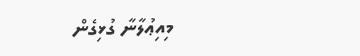މިއިޢުލާނާ ގުޅިގެން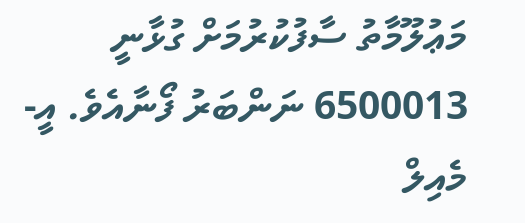މަޢުލޫމާތު ސާފުކުރުމަށް ގުޅާނީ 6500013 ނަންބަރު ފޯނާއެވެ. އީ-މެއިލް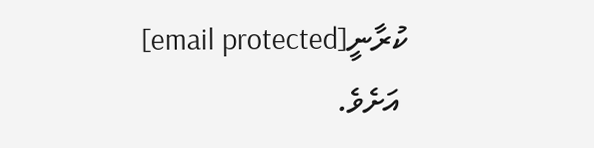ކުރާނީ[email protected]
 އަށެވެ.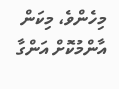މިހެންވެ، މިކަން އާންމުކޮށް އަންގާ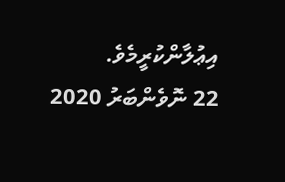އިޢުލާންކުރީމެވެ.
22 ނޮވެންބަރު 2020